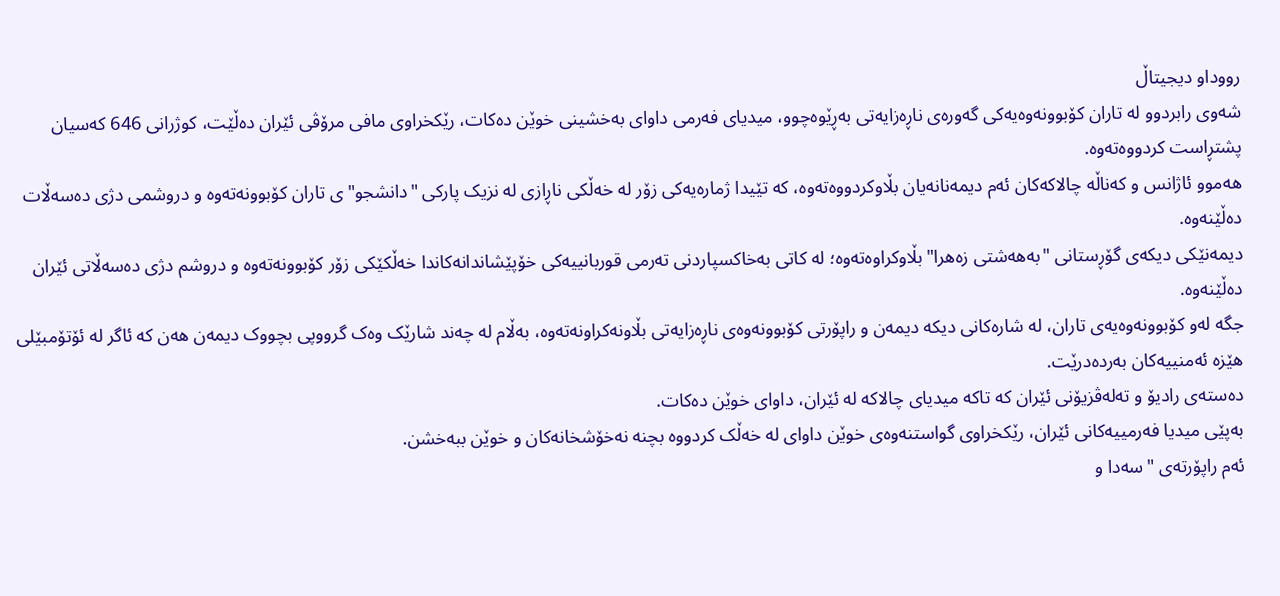رووداو دیجیتاڵ
شەوی رابردوو لە تاران کۆبوونەوەیەکی گەورەی ناڕەزایەتی بەڕێوەچوو، میدیای فەرمی داوای بەخشینی خوێن دەکات، رێکخراوی مافی مرۆڤی ئێران دەڵێت، کوژرانی 646 کەسیان پشتڕاست کردووەتەوە.
هەموو ئاژانس و کەناڵە چالاکەکان ئەم دیمەنانەیان بڵاوکردووەتەوە، کە تێیدا ژمارەیەکی زۆر لە خەڵکی ناڕازی لە نزیک پارکی "دانشجو"ی تاران کۆبوونەتەوە و دروشمی دژی دەسەڵات دەڵێنەوە.
دیمەنێکی دیکەی گۆڕستانی "بەهەشتی زەهرا" بڵاوکراوەتەوە؛ لە کاتی بەخاکسپاردنی تەرمی قوربانییەکی خۆپێشاندانەکاندا خەڵکێکی زۆر کۆبوونەتەوە و دروشم دژی دەسەڵاتی ئێران دەڵێنەوە.
جگە لەو کۆبوونەوەیەی تاران، لە شارەکانی دیکە دیمەن و راپۆرتی کۆبوونەوەی ناڕەزایەتی بڵاونەکراونەتەوە، بەڵام لە چەند شارێک وەک گرووپی بچووک دیمەن هەن کە ئاگر لە ئۆتۆمبێلی هێزە ئەمنییەکان بەردەدرێت.
دەستەی رادیۆ و تەلەڤزیۆنی ئێران کە تاکە میدیای چالاکە لە ئێران، داوای خوێن دەکات.
بەپێی میدیا فەرمییەکانی ئێران، رێکخراوی گواستنەوەی خوێن داوای لە خەڵک کردووە بچنە نەخۆشخانەکان و خوێن ببەخشن.
ئەم راپۆرتەی "سەدا و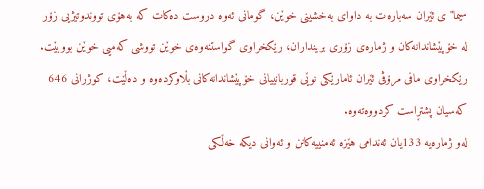سیما"ی ئێران سەبارەت بە داوای بەخشینی خوێن، گومانی ئەوە دروست دەکات کە بەهۆی تووندوتیژیی زۆر لە خۆپێشاندانەکان و ژمارەی زۆری برینداران، رێکخراوی گواستنەوەی خوێن تووشی کەمیی خوێن بووبێت.
رێکخراوی مافی مرۆڤی ئێران ئامارێکی نوێی قوربانییانی خۆپێشاندانەکانی بڵاوکردەوە و دەڵێت، کوژرانی 646 کەسیان پشتڕاست کردووەتەوە.
لەو ژمارەیە 133یان ئەندامی هێزە ئەمنییەکانن و ئەوانی دیکە خەڵکی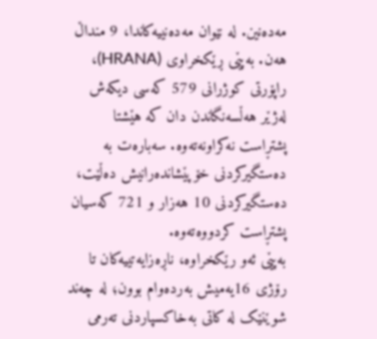مەدەنین. لە نێوان مەدەنییەکاندا، 9 منداڵ هەن. بەپێی ڕێکخراوی (HRANA)، راپۆرتی کوژرانی 579 کەسی دیکەش لەژێر هەڵسەنگاندن دان کە هێشتا پشتڕاست نەکراونەتەوە. سەبارەت بە دەستگیرکردنی خۆپێشاندەرانیش دەڵێت، دەستگیرکردنی 10 هەزار و 721 کەسیان پشتڕاست کردووەتەوە.
بەپێی ئەو رێکخراوە، ناڕەزایەتییەکان تا رۆژی 16یەمیش بەردەوام بوون؛ لە چەند شوێنێک لە کاتی بەخاکسپاردنی تەرمی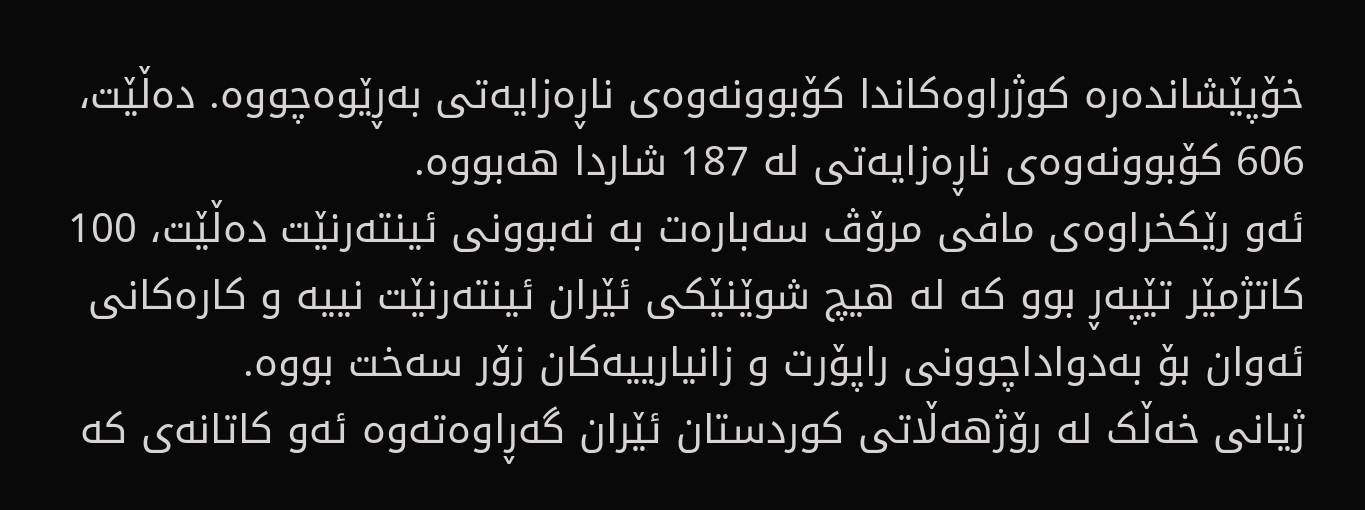خۆپێشاندەرە کوژراوەکاندا کۆبوونەوەی ناڕەزایەتی بەڕێوەچووە. دەڵێت، 606 کۆبوونەوەی ناڕەزایەتی لە 187 شاردا هەبووە.
ئەو رێکخراوەی مافی مرۆڤ سەبارەت بە نەبوونی ئینتەرنێت دەڵێت، 100 کاتژمێر تێپەڕ بوو کە لە هیچ شوێنێکی ئێران ئینتەرنێت نییە و کارەکانی ئەوان بۆ بەدواداچوونی راپۆرت و زانیارییەکان زۆر سەخت بووە.
ژیانی خەڵک لە رۆژهەڵاتی کوردستان ئێران گەڕاوەتەوە ئەو کاتانەی کە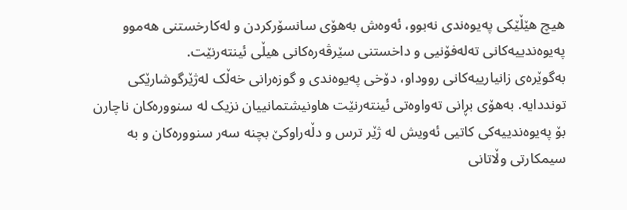هیچ هێڵێکی پەیوەندی نەبوو، ئەوەش بەهۆی سانسۆرکردن و لەکارخستنی هەموو پەیوەندییەکانی تەلەفۆنیی و داخستنی سێرڤەرەکانی هیڵی ئینتەرنێت.
بەگوێرەی زانیارییەکانی رووداو، دۆخی پەیوەندی و گوزەرانی خەڵک لەژێرگوشارێکی تونددایە. بەهۆی بڕانی تەواوەتی ئینتەرنێت هاونیشتمانییان نزیک لە سنوورەکان ناچارن بۆ پەیوەندییەکی کاتیی ئەویش لە ژێر ترس و دڵەراوکێ بچنە سەر سنوورەکان و بە سیمکارتی وڵاتانی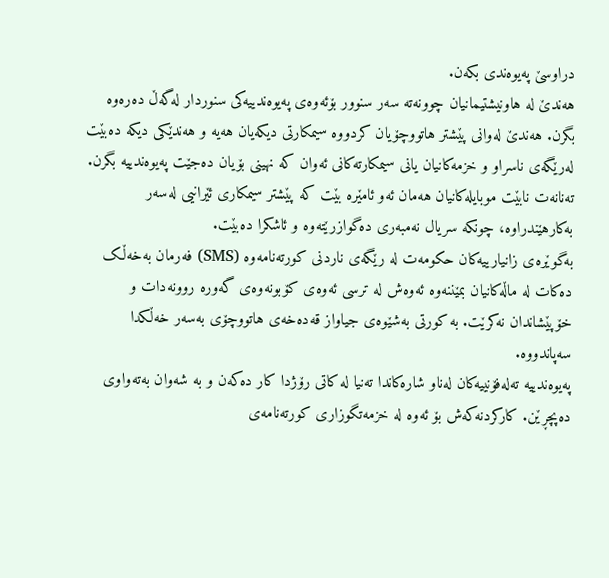دراوسێ پەیوەندی بکەن.
هەندێ لە هاونیشتیمانیان چوونەتە سەر سنوور بۆئەوەی پەیوەندییەکی سنوردار لەگەڵ دەرەوە بگرن. هەندێ لەوانی پێشتر هاتووچۆیان کردووە سیمکارتی دیکەیان هەیە و هەندێکی دیکە دەبێت لەرێگەی ناسراو و خزمەکانیان یانی سیمکارتەکانی ئەوان کە نهینی بۆیان دەجێت پەیوەندییە بگرن.
تەنانەت نابێت موبایلەکانیان هەمان ئەو ئامێرە بێت کە پێشتر سیمکاری ئێرانیی لەسەر بەکارهێندراوە، چونکە سریال نەمبەری دەگوازرێتەوە و ئاشکرا دەبێت.
بەگوێرەی زانیارییەکان حکومەت لە رێگەی ناردنی کورتەنامەوە (SMS) فەرمان بەخەڵک دەکات لە ماڵەکانیان بمێننەوە ئەوەش لە ترسی ئەوەی کۆبونەوەی گەورە روونەدات و خۆپێشاندان نەکرێت. بە کورتی بەشێوەی جیاواز قەدەخەی هاتووچۆی بەسەر خەڵکدا سەپاندووە.
پەیوەندییە تەلەفۆنییەکان لەناو شارەکاندا تەنیا لە کاتی رۆژدا کار دەکەن و بە شەوان بەتەواوی دەپچڕێن. کارکردنەکەش بۆ ئەوە لە خزمەتگوزاری کورتەنامەی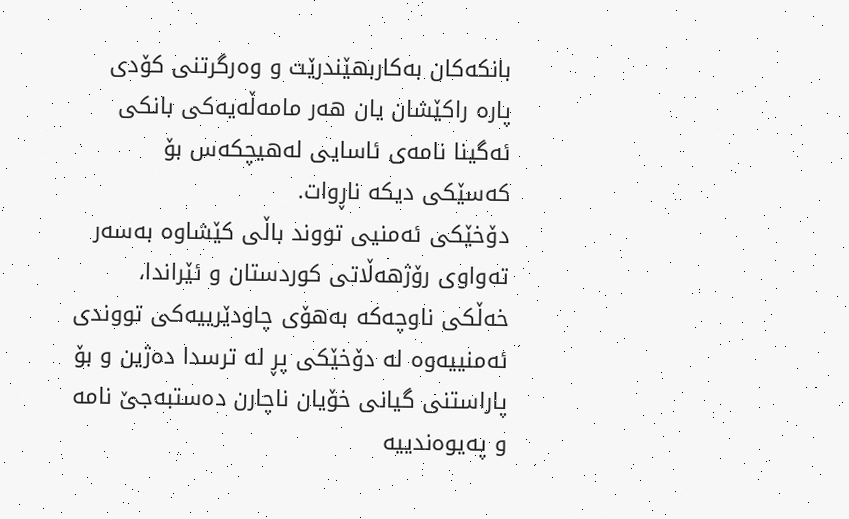بانکەکان بەکاربهێندرێت و وەرگرتنی کۆدی پارە راکێشان یان هەر مامەڵەیەکی بانکی ئەگینا نامەی ئاسایی لەهیچکەس بۆ کەسێکی دیکە ناڕوات.
دۆخێکی ئەمنیی تووند باڵی کێشاوە بەسەر تەواوی رۆژهەڵاتی کوردستان و ئێراندا، خەڵکی ناوچەکە بەهۆی چاودێرییەکی تووندی ئەمنییەوە لە دۆخێکی پڕ لە ترسدا دەژین و بۆ پاراستنی گیانی خۆیان ناچارن دەستبەجێ نامە و پەیوەندییە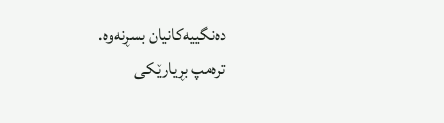دەنگییەکانیان بسڕنەوە.
ترەمپ بڕیارێکی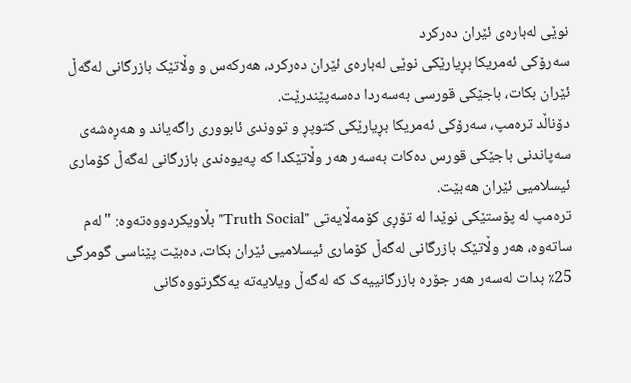نوێی لەبارەی ئێران دەرکرد
سەرۆکی ئەمریکا بڕیارێکی نوێی لەبارەی ئێران دەرکرد، هەرکەس و وڵاتێک بازرگانی لەگەڵ ئێران بکات، باجێکی قورسی بەسەردا دەسەپێندرێت.
دۆناڵد ترەمپ، سەرۆکی ئەمریکا بڕیارێکی کتوپڕ و تووندی ئابووری راگەیاند و هەڕەشەی سەپاندنی باجێکی قورس دەکات بەسەر هەر وڵاتێکدا کە پەیوەندی بازرگانی لەگەڵ کۆماری ئیسلامیی ئێران هەبێت.
ترەمپ لە پۆستێکی نوێدا لە تۆڕی کۆمەڵایەتی "Truth Social" بڵاویکردووەتەوە: "لەم ساتەوە، هەر وڵاتێک بازرگانی لەگەڵ کۆماری ئیسلامیی ئێران بکات، دەبێت پێناسی گومرگی 25٪ بدات لەسەر هەر جۆرە بازرگانییەک کە لەگەڵ ویلایەتە یەکگرتووەکانی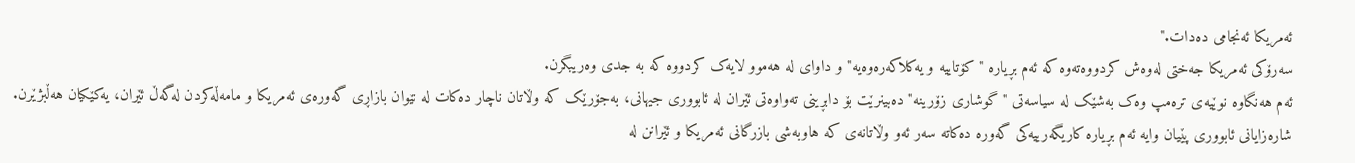ئەمریکا ئەنجامی دەدات."
سەرۆکی ئەمریکا جەختی لەوەش کردووەتەوە کە ئەم بڕیارە "کۆتاییە و یەکلاکەرەوەیە" و داوای لە هەموو لایەک کردووە کە بە جدی وەریبگرن.
ئەم هەنگاوە نوێیەی ترەمپ وەک بەشێک لە سیاسەتی "گوشاری زۆرینە" دەبینرێت بۆ دابڕینی تەواوەتی ئێران لە ئابووری جیهانی، بەجۆرێک کە وڵاتان ناچار دەکات لە نێوان بازاڕی گەورەی ئەمریکا و مامەڵەکردن لەگەڵ ئێران، یەکێکیان هەڵبژێرن.
شارەزایانی ئابووری پێیان وایە ئەم بڕیارە کاریگەرییەکی گەورە دەکاتە سەر ئەو وڵاتانەی کە هاوبەشی بازرگانی ئەمریکا و ئێرانن لە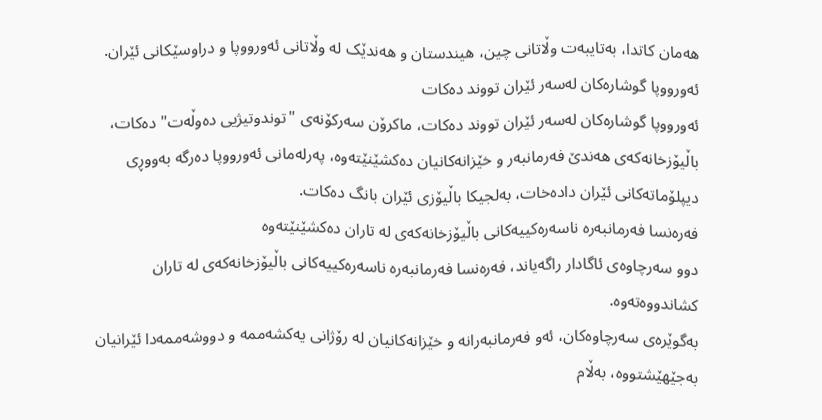هەمان کاتدا، بەتایبەت وڵاتانی چین، هیندستان و هەندێک لە وڵاتانی ئەورووپا و دراوسێکانی ئێران.
ئەورووپا گوشارەکان لەسەر ئێران تووند دەکات
ئەورووپا گوشارەکان لەسەر ئێران تووند دەکات، ماکرۆن سەرکۆنەی "توندوتیژیی دەوڵەت" دەکات، باڵیۆزخانەکەی هەندێ فەرمانبەر و خێزانەکانیان دەکشێنێتەوە، پەرلەمانی ئەورووپا دەرگە بەووڕی دیپلۆماتەکانی ئێران دادەخات، بەلجیکا باڵیۆزی ئێران بانگ دەکات.
فەرەنسا فەرمانبەرە ناسەرەکییەکانی باڵیۆزخانەکەی لە تاران دەکشێنێتەوە
دوو سەرچاوەی ئاگادار راگەیاند، فەرەنسا فەرمانبەرە ناسەرەکییەکانی باڵیۆزخانەکەی لە تاران کشاندووەتەوە.
بەگوێرەی سەرچاوەکان، ئەو فەرمانبەرانە و خێزانەکانیان لە رۆژانی یەکشەممە و دووشەممەدا ئێرانیان بەجێهێشتووە، بەڵام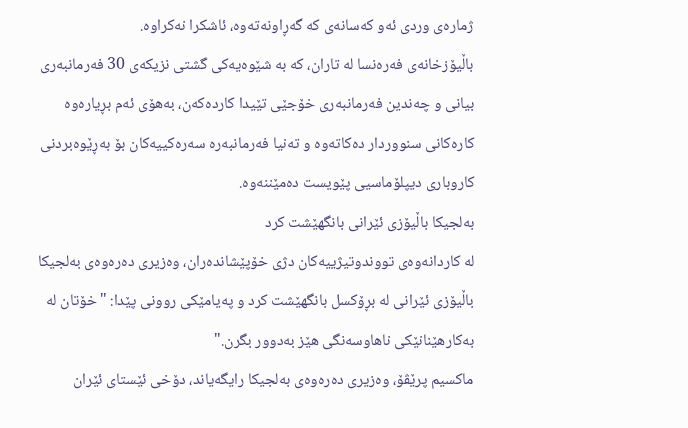ژمارەی وردی ئەو کەسانەی کە گەڕاونەتەوە، ئاشکرا نەکراوە.
باڵیۆزخانەی فەرەنسا لە تاران، کە بە شێوەیەکی گشتی نزیکەی 30 فەرمانبەری بیانی و چەندین فەرمانبەری خۆجێی تێیدا کاردەکەن، بەهۆی ئەم بڕیارەوە کارەکانی سنووردار دەکاتەوە و تەنیا فەرمانبەرە سەرەکییەکان بۆ بەڕێوەبردنی کاروباری دیپلۆماسیی پێویست دەمێننەوە.
بەلجیکا باڵیۆزی ئێرانی بانگهێشت کرد
لە کاردانەوەی تووندوتیژییەکان دژی خۆپێشاندەران، وەزیری دەرەوەی بەلجیکا باڵیۆزی ئێرانی لە بڕۆکسل بانگهێشت کرد و پەیامێکی روونی پێدا: "خۆتان لە بەکارهێنانێکی ناهاوسەنگی هێز بەدوور بگرن."
ماکسیم پرێڤۆ، وەزیری دەرەوەی بەلجیکا رایگەیاند، دۆخی ئێستای ئێران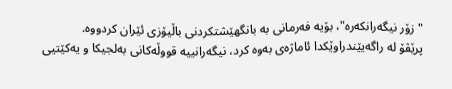"زۆر نیگەرانکەرە"، بۆیە فەرمانی بە بانگهێشتکردنی باڵیۆزی ئێران کردووە.
پرێڤۆ لە راگەیێندراوێکدا ئاماژەی بەوە کرد، نیگەرانییە قووڵەکانی بەلجیکا و یەکێتیی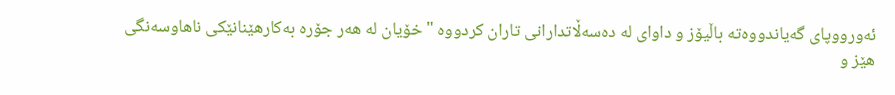ئەورووپای گەیاندووەتە باڵیۆز و داوای لە دەسەڵاتدارانی تاران کردووە "خۆیان لە هەر جۆرە بەکارهێنانێکی ناهاوسەنگی هێز و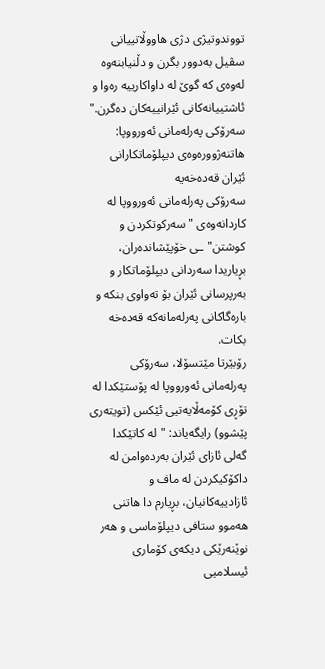تووندوتیژی دژی هاووڵاتییانی سڤیل بەدوور بگرن و دڵنیابنەوە لەوەی کە گوێ لە داواکارییە رەوا و ئاشتییانەکانی ئێرانییەکان دەگرن."
سەرۆکی پەرلەمانی ئەورووپا: هاتنەژوورەوەی دیپلۆماتکارانی ئێران قەدەخەیە
سەرۆکی پەرلەمانی ئەورووپا لە کاردانەوەی "سەرکوتکردن و کوشتن"ـی خۆپێشاندەران، بڕیاریدا سەردانی دیپلۆماتکار و بەرپرسانی ئێران بۆ تەواوی بنکە و بارەگاکانی پەرلەمانەکە قەدەخە بکات.
رۆبێرتا مێتسۆلا، سەرۆکی پەرلەمانی ئەورووپا لە پۆستێکدا لە تۆڕی کۆمەڵایەتیی ئێکس (تویتەری پێشوو) رایگەیاند: "لە کاتێکدا گەلی ئازای ئێران بەردەوامن لە داکۆکیکردن لە ماف و ئازادییەکانیان، بڕیارم دا هاتنی هەموو ستافی دیپلۆماسی و هەر نوێنەرێکی دیکەی کۆماری ئیسلامیی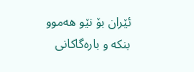ئێران بۆ نێو هەموو بنکە و بارەگاکانی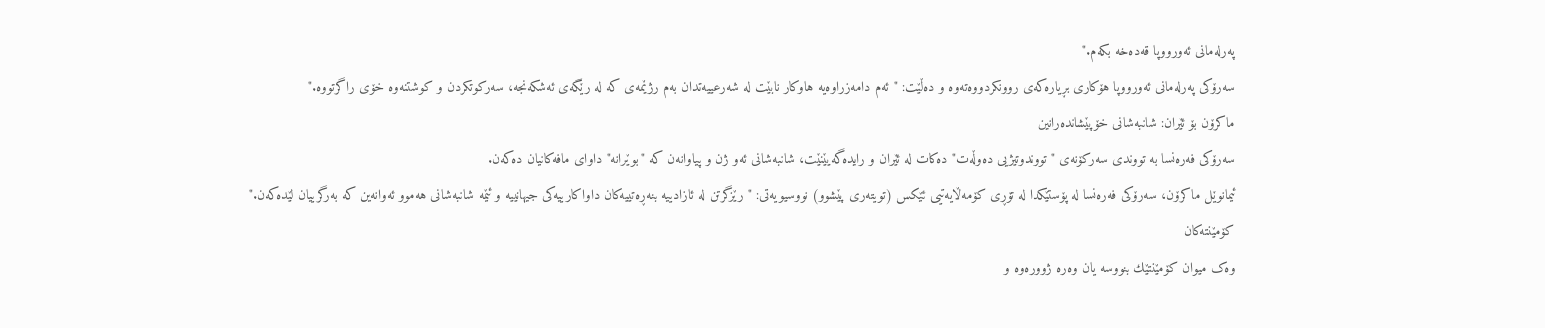پەرلەمانی ئەورووپا قەدەخە بکەم."
سەرۆکی پەرلەمانی ئەورووپا هۆکاری بڕیارەکەی روونکردووەتەوە و دەڵێت: "ئەم دامەزراوەیە هاوکار نابێت لە شەرعییەتدان بەم رژێمەی کە لە رێگەی ئەشکەنجە، سەرکوتکردن و کوشتنەوە خۆی راگرتووە."
ماکرۆن بۆ ئێران: شانبەشانی خۆپێشاندەرانین
سەرۆکی فەرەنسا بە تووندی سەرکۆنەی "تووندوتیژیی دەوڵەت" دەکات لە ئێران و رایدەگەیێنێت، شانبەشانی ئەو ژن و پیاوانەن کە "بوێرانە" داوای مافەکانیان دەکەن.
ئیمانوێل ماکرۆن، سەرۆکی فەرەنسا لە پۆستێکدا لە تۆڕی کۆمەڵایەتیی ئێکس (تویتەری پێشوو) نووسیویەتی: "رێزگرتن لە ئازادییە بنەڕەتییەکان داواکارییەکی جیهانییە و ئێمە شانبەشانی هەموو ئەوانەین کە بەرگرییان لێدەکەن."
کۆمێنتەکان
وەک میوان کۆمێنتێك بنووسە یان وەرە ژوورەوە و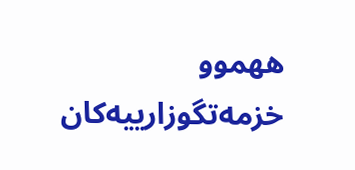ههموو خزمەتگوزارییەکان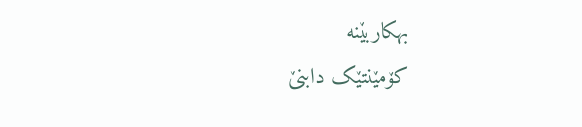بهكاربێنه
کۆمێنتێک دابنێ